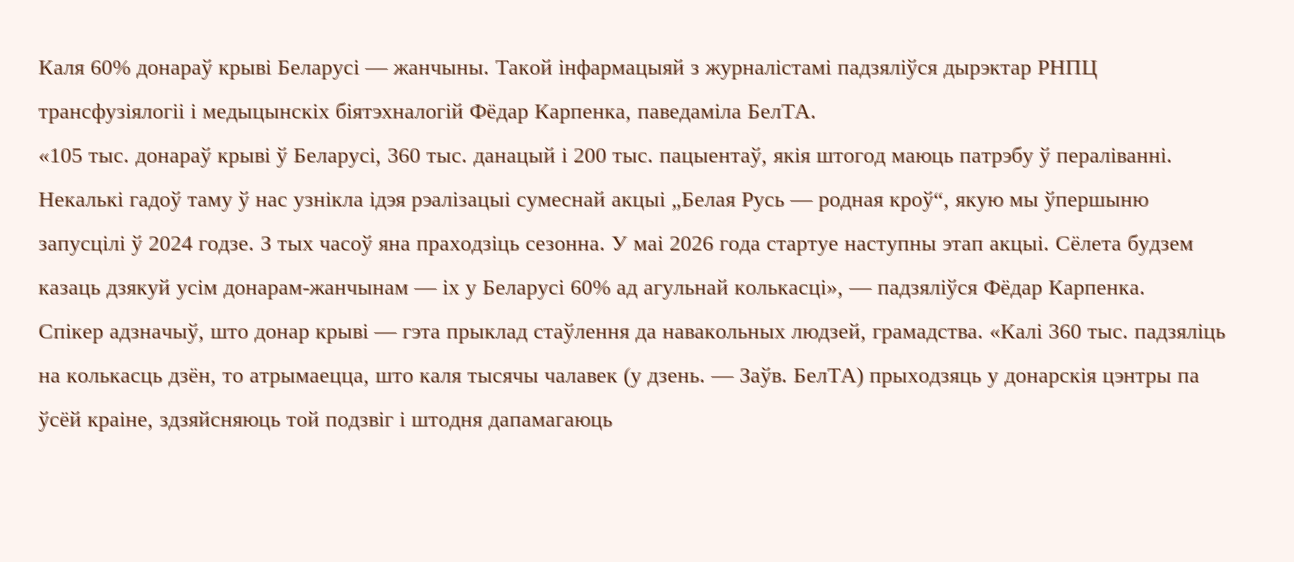Каля 60% донараў крыві Беларусі — жанчыны. Такой інфармацыяй з журналістамі падзяліўся дырэктар РНПЦ трансфузіялогіі і медыцынскіх біятэхналогій Фёдар Карпенка, паведаміла БелТА.
«105 тыс. донараў крыві ў Беларусі, 360 тыс. данацый і 200 тыс. пацыентаў, якія штогод маюць патрэбу ў пераліванні. Некалькі гадоў таму ў нас узнікла ідэя рэалізацыі сумеснай акцыі „Белая Русь — родная кроў“, якую мы ўпершыню запусцілі ў 2024 годзе. З тых часоў яна праходзіць сезонна. У маі 2026 года стартуе наступны этап акцыі. Сёлета будзем казаць дзякуй усім донарам-жанчынам — іх у Беларусі 60% ад агульнай колькасці», — падзяліўся Фёдар Карпенка.
Спікер адзначыў, што донар крыві — гэта прыклад стаўлення да навакольных людзей, грамадства. «Калі 360 тыс. падзяліць на колькасць дзён, то атрымаецца, што каля тысячы чалавек (у дзень. — Заўв. БелТА) прыходзяць у донарскія цэнтры па ўсёй краіне, здзяйсняюць той подзвіг і штодня дапамагаюць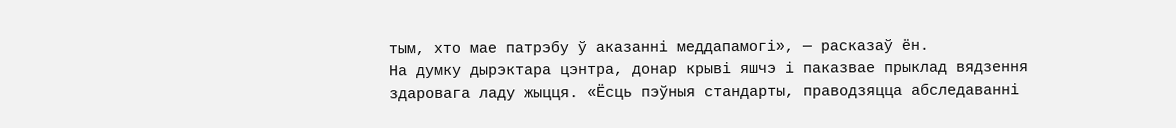тым, хто мае патрэбу ў аказанні меддапамогі», — расказаў ён.
На думку дырэктара цэнтра, донар крыві яшчэ і паказвае прыклад вядзення здаровага ладу жыцця. «Ёсць пэўныя стандарты, праводзяцца абследаванні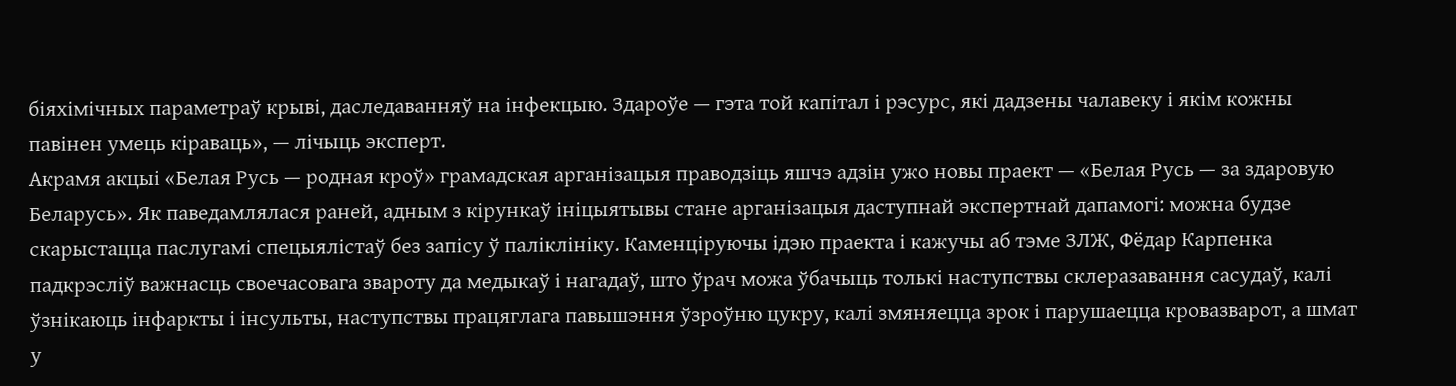біяхімічных параметраў крыві, даследаванняў на інфекцыю. Здароўе — гэта той капітал і рэсурс, які дадзены чалавеку і якім кожны павінен умець кіраваць», — лічыць эксперт.
Акрамя акцыі «Белая Русь — родная кроў» грамадская арганізацыя праводзіць яшчэ адзін ужо новы праект — «Белая Русь — за здаровую Беларусь». Як паведамлялася раней, адным з кірункаў ініцыятывы стане арганізацыя даступнай экспертнай дапамогі: можна будзе скарыстацца паслугамі спецыялістаў без запісу ў паліклініку. Каменціруючы ідэю праекта і кажучы аб тэме ЗЛЖ, Фёдар Карпенка падкрэсліў важнасць своечасовага звароту да медыкаў і нагадаў, што ўрач можа ўбачыць толькі наступствы склеразавання сасудаў, калі ўзнікаюць інфаркты і інсульты, наступствы працяглага павышэння ўзроўню цукру, калі змяняецца зрок і парушаецца кровазварот, а шмат у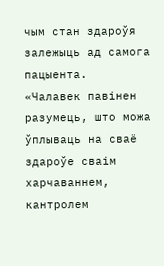чым стан здароўя залежыць ад самога пацыента.
«Чалавек павінен разумець, што можа ўплываць на сваё здароўе сваім харчаваннем, кантролем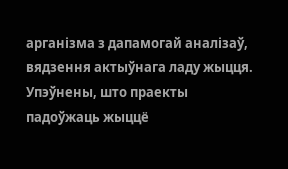арганізма з дапамогай аналізаў, вядзення актыўнага ладу жыцця. Упэўнены, што праекты падоўжаць жыццё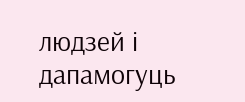людзей і дапамогуць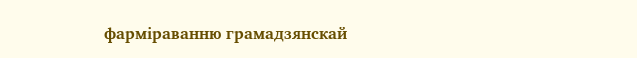фарміраванню грамадзянскай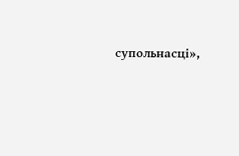супольнасці»,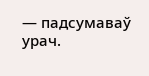— падсумаваў урач.